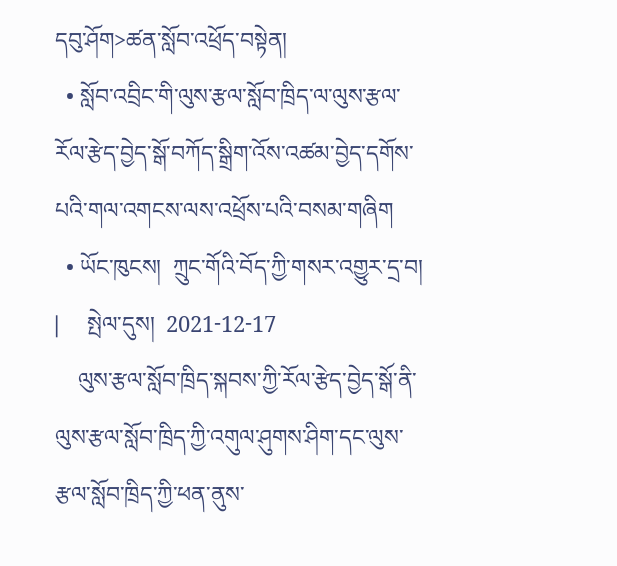དབུ་ཤོག>ཚན་སློབ་འཕྲོད་བསྟེན།
  • སློབ་འབྲིང་གི་ལུས་རྩལ་སློབ་ཁྲིད་ལ་ལུས་རྩལ་རོལ་རྩེད་བྱེད་སྒོ་བཀོད་སྒྲིག་འོས་འཚམ་བྱེད་དགོས་པའི་གལ་འགངས་ལས་འཕྲོས་པའི་བསམ་གཞིག
  • ཡོང་ཁུངས།  ཀྲུང་གོའི་བོད་ཀྱི་གསར་འགྱུར་དྲ་བ།   |     སྤེལ་དུས།  2021-12-17
    ལུས་རྩལ་སློབ་ཁྲིད་སྐབས་ཀྱི་རོལ་རྩེད་བྱེད་སྒོ་ནི་ལུས་རྩལ་སློབ་ཁྲིད་ཀྱི་འགུལ་ཤུགས་ཤིག་དང་ལུས་རྩལ་སློབ་ཁྲིད་ཀྱི་ཕན་ནུས་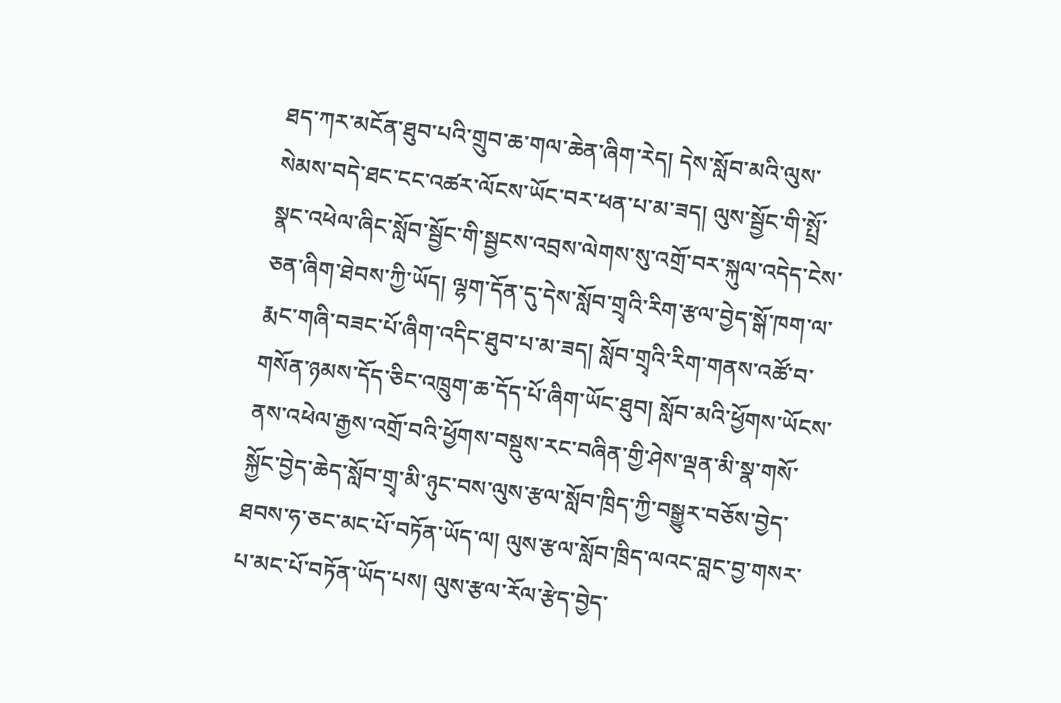ཐད་ཀར་མངོན་ཐུབ་པའི་གྲུབ་ཆ་གལ་ཆེན་ཞིག་རེད། དེས་སློབ་མའི་ལུས་སེམས་བདེ་ཐང་ངང་འཚར་ལོངས་ཡོང་བར་ཕན་པ་མ་ཟད། ལུས་སྦྱོང་གི་སྤྲོ་སྣང་འཕེལ་ཞིང་སློབ་སྦྱོང་གི་སྦྱངས་འབྲས་ལེགས་སུ་འགྲོ་བར་སྐུལ་འདེད་ངེས་ཅན་ཞིག་ཐེབས་ཀྱི་ཡོད། ལྷག་དོན་དུ་དེས་སློབ་གྲྭའི་རིག་རྩལ་བྱེད་སྒོ་ཁག་ལ་རྨང་གཞི་བཟང་པོ་ཞིག་འདིང་ཐུབ་པ་མ་ཟད། སློབ་གྲྭའི་རིག་གནས་འཚོ་བ་གསོན་ཉམས་དོད་ཅིང་འཁྲུག་ཆ་དོད་པོ་ཞིག་ཡོང་ཐུབ། སློབ་མའི་ཕྱོགས་ཡོངས་ནས་འཕེལ་རྒྱས་འགྲོ་བའི་ཕྱོགས་བསྡུས་རང་བཞིན་གྱི་ཤེས་ལྡན་མི་སྣ་གསོ་སྐྱོང་བྱེད་ཆེད་སློབ་གྲྭ་མི་ཉུང་བས་ལུས་རྩལ་སློབ་ཁྲིད་ཀྱི་བསྒྱུར་བཅོས་བྱེད་ཐབས་ཧ་ཅང་མང་པོ་བཏོན་ཡོད་ལ། ལུས་རྩལ་སློབ་ཁྲིད་ལའང་བླང་བྱ་གསར་པ་མང་པོ་བཏོན་ཡོད་པས། ལུས་རྩལ་རོལ་རྩེད་བྱེད་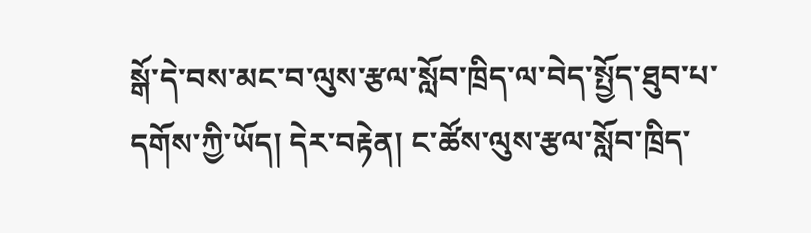སྒོ་དེ་བས་མང་བ་ལུས་རྩལ་སློབ་ཁྲིད་ལ་བེད་སྤྱོད་ཐུབ་པ་དགོས་ཀྱི་ཡོད། དེར་བརྟེན། ང་ཚོས་ལུས་རྩལ་སློབ་ཁྲིད་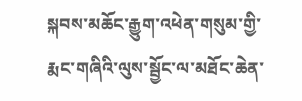སྐབས་མཆོང་རྒྱུག་འཕེན་གསུམ་གྱི་རྨང་གཞིའི་ལུས་སྦྱོང་ལ་མཐོང་ཆེན་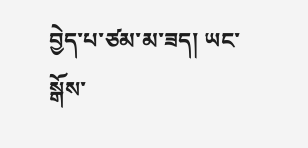བྱེད་པ་ཙམ་མ་ཟད། ཡང་སྒོས་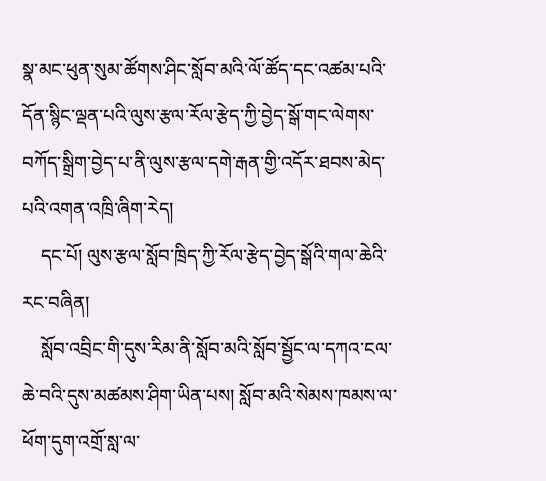སྣ་མང་ཕུན་སུམ་ཚོགས་ཤིང་སློབ་མའི་ལོ་ཚོད་དང་འཚམ་པའི་དོན་སྙིང་ལྡན་པའི་ལུས་རྩལ་རོལ་རྩེད་ཀྱི་བྱེད་སྒོ་གང་ལེགས་བཀོད་སྒྲིག་བྱེད་པ་ནི་ལུས་རྩལ་དགེ་རྒན་གྱི་འདོར་ཐབས་མེད་པའི་འགན་འཁྲི་ཞིག་རེད།
    དང་པོ། ལུས་རྩལ་སློབ་ཁྲིད་ཀྱི་རོལ་རྩེད་བྱེད་སྒོའི་གལ་ཆེའི་རང་བཞིན།
    སློབ་འབྲིང་གི་དུས་རིམ་ནི་སློབ་མའི་སློབ་སྦྱོང་ལ་དཀའ་ངལ་ཆེ་བའི་དུས་མཚམས་ཤིག་ཡིན་པས། སློབ་མའི་སེམས་ཁམས་ལ་ཕོག་དུག་འགྲོ་སླ་ལ་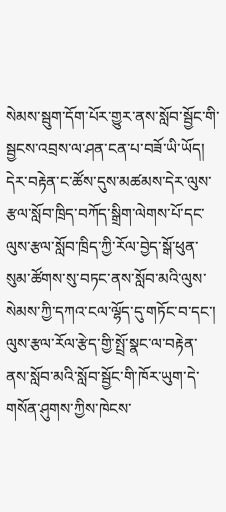སེམས་སྦུག་དོག་པོར་གྱུར་ནས་སློབ་སྦྱོང་གི་སྦྱངས་འབྲས་ལ་ཤན་ངན་པ་བཟོ་ཡི་ཡོད། དེར་བརྟེན་ང་ཚོས་དུས་མཚམས་དེར་ལུས་རྩལ་སློབ་ཁྲིད་བཀོད་སྒྲིག་ལེགས་པོ་དང་ལུས་རྩལ་སློབ་ཁྲིད་ཀྱི་རོལ་བྱེད་སྒོ་ཕུན་སུམ་ཚོགས་སུ་བཏང་ནས་སློབ་མའི་ལུས་སེམས་ཀྱི་དཀའ་ངལ་ལྷོད་དུ་གཏོང་བ་དང་། ལུས་རྩལ་རོལ་རྩེད་གྱི་སྤྲོ་སྣང་ལ་བརྟེན་ནས་སློབ་མའི་སློབ་སྦྱོང་གི་ཁོར་ཡུག་དེ་གསོན་ཤུགས་ཀྱིས་ཁེངས་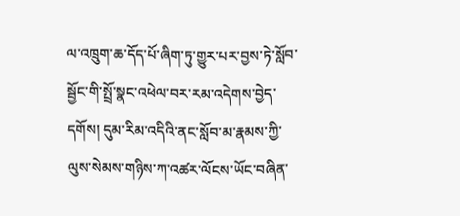ལ་འཁྲུག་ཆ་དོད་པོ་ཞིག་ཏུ་གྱུར་པར་བྱས་ཏེ་སློབ་སྦྱོང་གི་སྤྲོ་སྣང་འཕེལ་བར་རམ་འདེགས་བྱེད་དགོས། དུམ་རིམ་འདིའི་ནང་སློབ་མ་རྣམས་ཀྱི་ལུས་སེམས་གཉིས་ཀ་འཚར་ལོངས་ཡོང་བཞིན་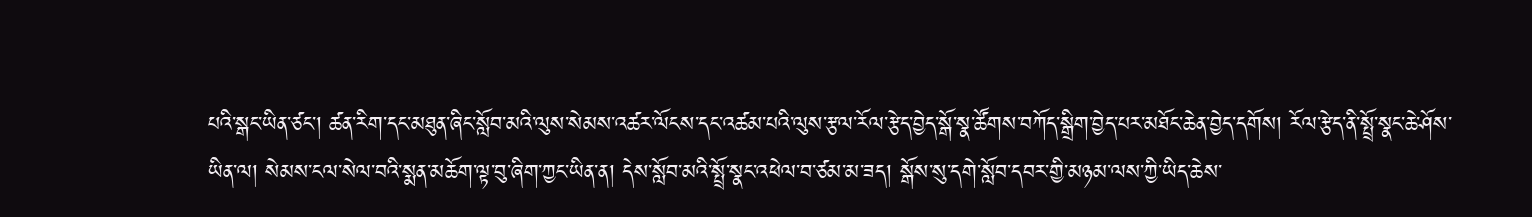པའི་སྒང་ཡིན་ཙང་། ཚན་རིག་དང་མཐུན་ཞིང་སློབ་མའི་ལུས་སེམས་འཚར་ལོངས་དང་འཚམ་པའི་ལུས་རྩལ་རོལ་རྩེད་བྱེད་སྒོ་སྣ་ཚོགས་བཀོད་སྒྲིག་བྱེད་པར་མཐོང་ཆེན་བྱེད་དགོས། རོལ་རྩེད་ནི་སྤྲོ་སྣང་ཆེ་ཤོས་ཡིན་ལ། སེམས་ངལ་སེལ་བའི་སྨན་མཆོག་ལྟ་བུ་ཞིག་ཀྱང་ཡིན་ན། དེས་སློབ་མའི་སྤྲོ་སྣང་འཕེལ་བ་ཙམ་མ་ཟད། སྒོས་སུ་དགེ་སློབ་དབར་གྱི་མཉམ་ལས་ཀྱི་ཡིད་ཆེས་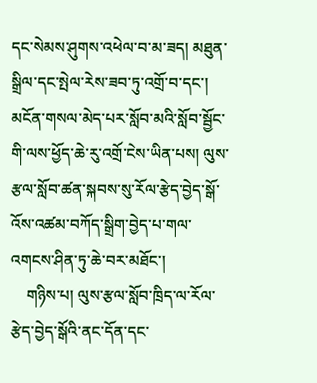དང་སེམས་ཤུགས་འཕེལ་བ་མ་ཟད། མཐུན་སྒྲིལ་དང་སྤེལ་རེས་ཟབ་ཏུ་འགྲོ་བ་དང་། མངོན་གསལ་མེད་པར་སློབ་མའི་སློབ་སྦྱོང་གི་ལས་ཕྱོད་ཆེ་རུ་འགྲོ་ངེས་ཡིན་པས། ལུས་རྩལ་སློབ་ཚན་སྐབས་སུ་རོལ་རྩེད་བྱེད་སྒོ་འོས་འཚམ་བཀོད་སྒྲིག་བྱེད་པ་གལ་འགངས་ཤིན་ཏུ་ཆེ་བར་མཐོང་།
    གཉིས་པ། ལུས་རྩལ་སློབ་ཁྲིད་ལ་རོལ་རྩེད་བྱེད་སྒོའི་ནང་དོན་དང་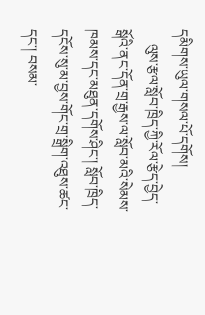དམིགས་ཡུལ་གསལ་པོ་དགོས།
    ལུས་རྩལ་སློབ་ཁྲིད་ཀྱི་རོལ་རྩེད་བྱེད་སྒོའི་ནང་དོན་གྲ་རྒྱས་ལ་སློབ་མའི་སེམས་ཁམས་དང་མཐུན་དགོས་ཤིང་། སློབ་ཁྲིད་དངོས་སུ་མ་བྱས་གོང་གྲ་སྒྲིག་འཐུས་ཚང་དང་། བསམ་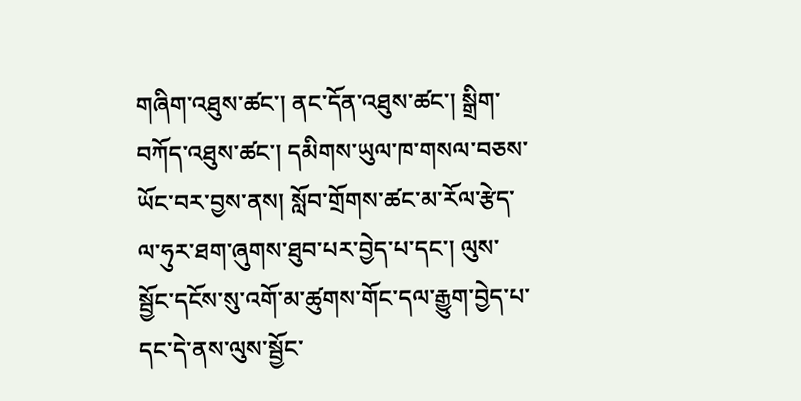གཞིག་འཐུས་ཚང་། ནང་དོན་འཐུས་ཚང་། སྒྲིག་བཀོད་འཐུས་ཚང་། དམིགས་ཡུལ་ཁ་གསལ་བཅས་ཡོང་བར་བྱས་ནས། སློབ་གྲོགས་ཚང་མ་རོལ་རྩེད་ལ་ཧུར་ཐག་ཞུགས་ཐུབ་པར་བྱེད་པ་དང་། ལུས་སྦྱོང་དངོས་སུ་འགོ་མ་ཚུགས་གོང་དལ་རྒྱུག་བྱེད་པ་དང་དེ་ནས་ལུས་སྦྱོང་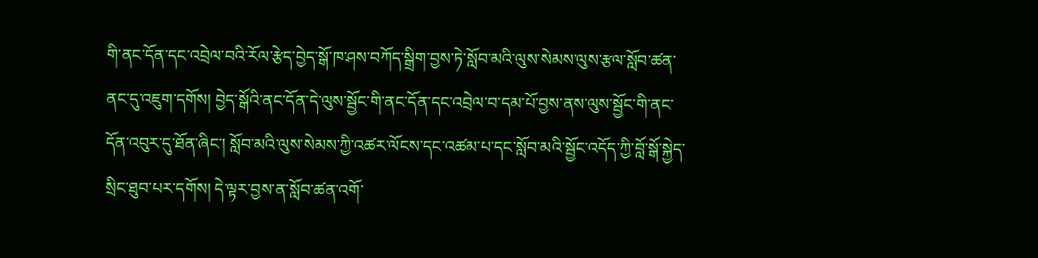གི་ནང་དོན་དང་འབྲེལ་བའི་རོལ་རྩེད་བྱེད་སྒོ་ཁ་ཤས་བཀོད་སྒྲིག་བྱས་ཏེ་སློབ་མའི་ལུས་སེམས་ལུས་རྩལ་སློབ་ཚན་ནང་དུ་འཇུག་དགོས། བྱེད་སྒོའི་ནང་དོན་དེ་ལུས་སྦྱོང་གི་ནང་དོན་དང་འབྲེལ་བ་དམ་པོ་བྱས་ནས་ལུས་སྦྱོང་གི་ནང་དོན་འབུར་དུ་ཐོན་ཞིང་། སློབ་མའི་ལུས་སེམས་ཀྱི་འཚར་ལོངས་དང་འཚམ་པ་དང་སློབ་མའི་སྦྱོང་འདོད་ཀྱི་བློ་སྒོ་སྐྱེད་སྲིང་ཐུབ་པར་དགོས། དེ་ལྟར་བྱས་ན་སློབ་ཚན་འགོ་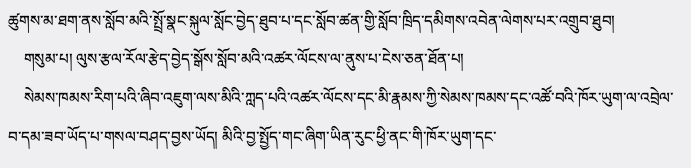ཚུགས་མ་ཐག་ནས་སློབ་མའི་སྤྲོ་སྣང་སྐུལ་སློང་བྱེད་ཐུབ་པ་དང་སློབ་ཚན་གྱི་སློབ་ཁྲིད་དམིགས་འབེན་ལེགས་པར་འགྲུབ་ཐུབ།
    གསུམ་པ། ལུས་རྩལ་རོལ་རྩེད་བྱེད་སྒོས་སློབ་མའི་འཚར་ལོངས་ལ་ནུས་པ་ངེས་ཅན་ཐོན་པ།
    སེམས་ཁམས་རིག་པའི་ཞིབ་འཇུག་ལས་མིའི་ཀླད་པའི་འཚར་ལོངས་དང་མི་རྣམས་ཀྱི་སེམས་ཁམས་དང་འཚོ་བའི་ཁོར་ཡུག་ལ་འབྲེལ་བ་དམ་ཟབ་ཡོད་པ་གསལ་བཤད་བྱས་ཡོད། མིའི་བྱ་སྤྱོད་གང་ཞིག་ཡིན་རུང་ཕྱི་ནང་གི་ཁོར་ཡུག་དང་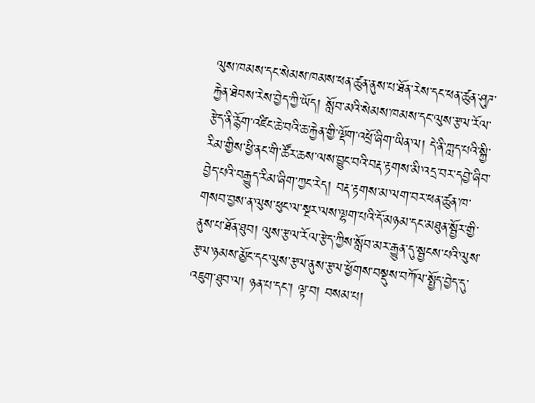ལུས་ཁམས་དང་སེམས་ཁམས་ཕན་ཚུན་ནུས་པ་ཐོན་རེས་དང་ཕན་ཚུན་ཤུཌ་རྐྱེན་ཐེབས་རེས་བྱེད་ཀྱི་ཡོད། སློབ་མའི་སེམས་ཁམས་དང་ལུས་རྩལ་རོལ་རྩེད་ནི་རྙོག་འཛིང་ཆེ་བའི་ཆ་རྐྱེན་གྱི་ལྡོག་འཕྲོ་ཞིག་ཡིན་ལ། དེ་ནི་ཀླད་པའི་སྐྱི་རིམ་གྱིས་ཕྱི་ནང་གི་ཚོར་ཆས་ལས་བྱུང་བའི་བརྡ་རྟགས་མི་འདྲ་བར་དབྱེ་ཞིབ་བྱེད་པའི་བརྒྱུད་རིམ་ཞིག་ཀྱང་རེད། བརྡ་རྟགས་མ་ལག་བར་ཕན་ཚུན་ཁ་གསབ་བྱས་ན་ལུས་ཕུང་ལ་སྔར་ལས་ལྷག་པའི་དོ་མཉམ་དང་མཐུན་སྦྱོར་གྱི་ནུས་པ་ཐོན་ཐུབ། ལུས་རྩལ་རོལ་རྩེད་ཀྱིས་སློབ་མར་རྒྱུན་དུ་སྦྱངས་པའི་ལུས་རྩལ་ཉམས་མྱོང་དང་ལུས་རྩལ་ནུས་རྩལ་ཕྱོགས་བསྡུས་བཀོལ་སྤྱོད་བྱེད་དུ་འཇུག་ཐུབ་ལ། ཉན་པ་དང་། ལྟ་བ། བསམ་པ།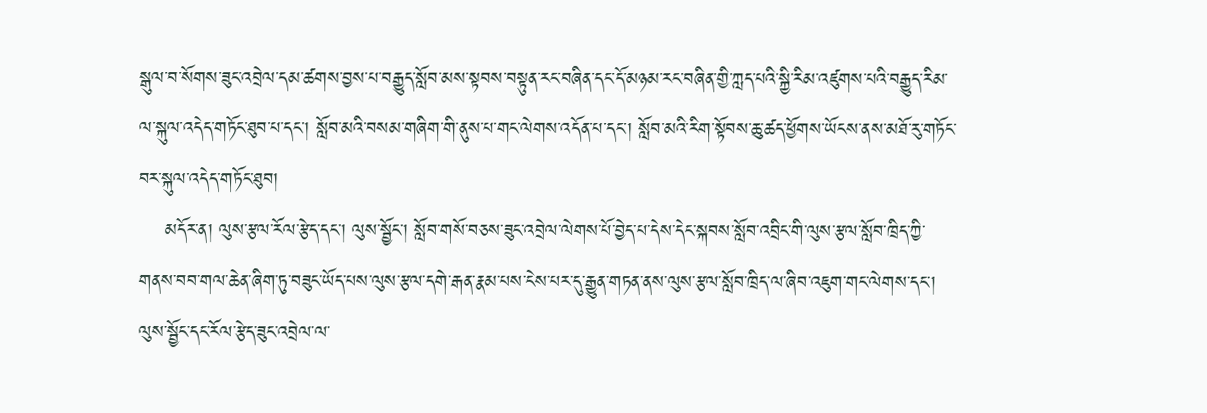སྒུལ་བ་སོགས་ཟུང་འབྲེལ་དམ་ཚགས་བྱས་པ་བརྒྱུད་སློབ་མས་སྟབས་བསྟུན་རང་བཞིན་དང་དོ་མཉམ་རང་བཞིན་གྱི་ཀླད་པའི་སྐྱི་རིམ་འཛུགས་པའི་བརྒྱུད་རིམ་ལ་སྐུལ་འདེད་གཏོང་ཐུབ་པ་དང་། སློབ་མའི་བསམ་གཞིག་གི་ནུས་པ་གང་ལེགས་འདོན་པ་དང་། སློབ་མའི་རིག་སྟོབས་ཆུ་ཚད་ཕྱོགས་ཡོངས་ནས་མཐོ་རུ་གཏོང་བར་སྐུལ་འདེད་གཏོང་ཐུབ།
    མདོར་ན། ལུས་རྩལ་རོལ་རྩེད་དང་། ལུས་སྦྱོང་། སློབ་གསོ་བཅས་ཟུང་འབྲེལ་ལེགས་པོ་བྱེད་པ་དེས་དེང་སྐབས་སློབ་འབྲིང་གི་ལུས་རྩལ་སློབ་ཁྲིད་ཀྱི་གནས་བབ་གལ་ཆེན་ཞིག་ཏུ་བཟུང་ཡོད་པས་ལུས་རྩལ་དགེ་རྒན་རྣམ་པས་ངེས་པར་དུ་རྒྱུན་གཏན་ནས་ལུས་རྩལ་སློབ་ཁྲིད་ལ་ཞིབ་འཇུག་གང་ལེགས་དང་། ལུས་སྦྱོང་དང་རོལ་རྩེད་ཟུང་འབྲེལ་ལ་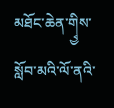མཐོང་ཆེན་གྭྱིས་སློབ་མའི་ལོ་ནའི་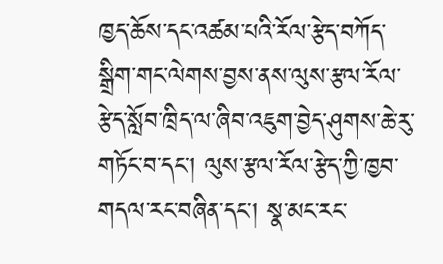ཁྱད་ཆོས་དང་འཚམ་པའི་རོལ་རྩེད་བཀོད་སྒྲིག་གང་ལེགས་བྱས་ནས་ལུས་རྩལ་རོལ་རྩེད་སློབ་ཁྲིད་ལ་ཞིབ་འཇུག་བྱེད་ཤུགས་ཆེ་རུ་གཏོང་བ་དང་། ལུས་རྩལ་རོལ་རྩེད་ཀྱི་ཁྱབ་གདལ་རང་བཞིན་དང་། སྣ་མང་རང་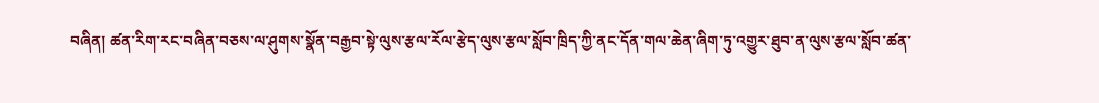བཞིན། ཚན་རིག་རང་བཞིན་བཅས་ལ་ཤུགས་སྣོན་བརྒྱབ་སྟེ་ལུས་རྩལ་རོལ་རྩེད་ལུས་རྩལ་སློབ་ཁྲིད་ཀྱི་ནང་དོན་གལ་ཆེན་ཞིག་ཏུ་འགྱུར་ཐུབ་ན་ལུས་རྩལ་སློབ་ཚན་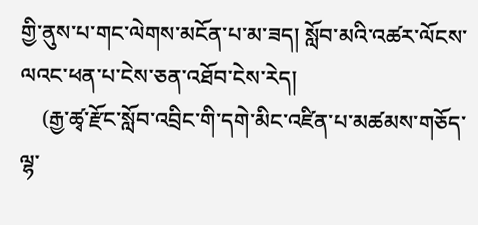གྱི་ནུས་པ་གང་ལེགས་མངོན་པ་མ་ཟད། སློབ་མའི་འཚར་ལོངས་ལའང་ཕན་པ་ངེས་ཅན་འཐོབ་ངེས་རེད།
    (རྒྱ་ཚྭ་རྫོང་སློབ་འབྲིང་གི་དགེ་མིང་འཛིན་པ་མཚམས་གཅོད་ལྷ་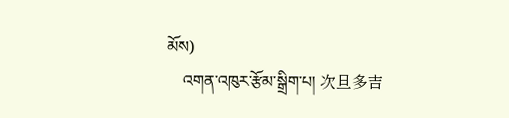མོས)
    འགན་འཁུར་རྩོམ་སྒྲིག་པ། 次旦多吉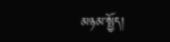མཉམ་སྤྱོད།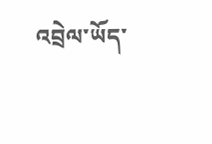འབྲེལ་ཡོད་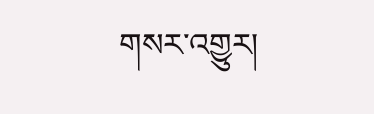གསར་འགྱུར།